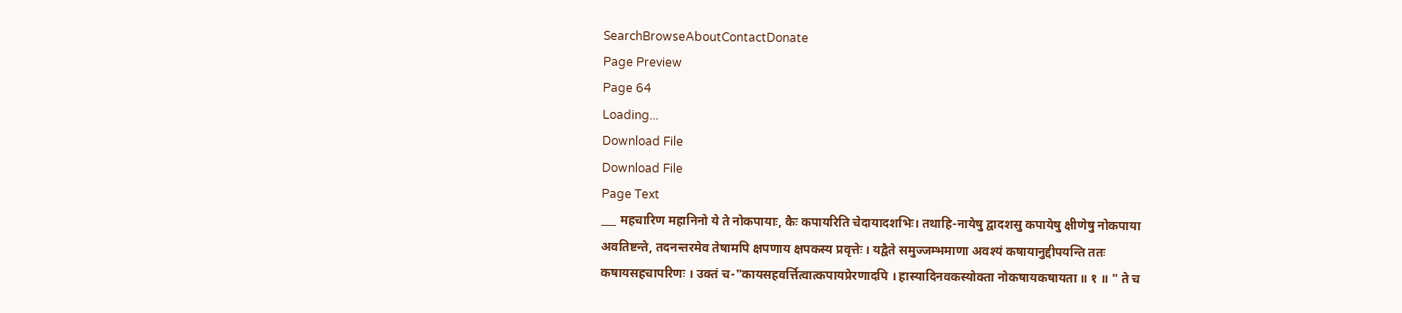SearchBrowseAboutContactDonate
Page Preview
Page 64
Loading...
Download File
Download File
Page Text
___ महचारिण महानिनो ये ते नोकपायाः, कैः कपायरिति चेदायादशभिः। तथाहि-नायेषु द्वादशसु कपायेषु क्षीणेषु नोकपाया अवतिष्टन्ते, तदनन्तरमेव तेषामपि क्षपणाय क्षपकस्य प्रवृत्तेः । यद्वैते समुज्जम्भमाणा अवश्यं कषायानुद्दीपयन्ति ततः कषायसहचापरिणः । उक्तं च-"कायसहवर्त्तित्वात्कपायप्रेरणादपि । हास्यादिनवकस्योक्ता नोकषायकषायता ॥ १ ॥ " ते च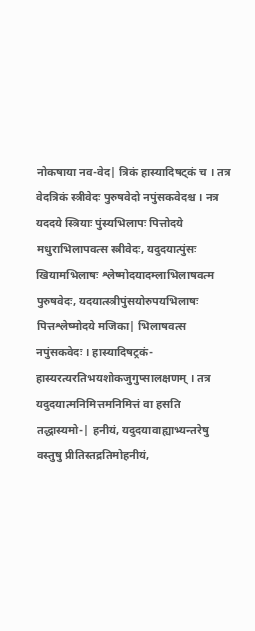नोकषाया नव-वेद| त्रिकं हास्यादिषट्कं च । तत्र वेदत्रिकं स्त्रीवेदः पुरुषवेदो नपुंसकवेदश्च । नत्र यददये स्त्रियाः पुंस्यभिलापः पित्तोदये मधुराभिलापवत्स स्त्रीवेदः, यदुदयात्पुंसः खियामभिलाषः श्लेष्मोदयादम्लाभिलाषवत्म पुरुषवेदः, यदयात्स्त्रीपुंसयोरुपयभिलाषः पित्तश्लेष्मोदये मजिका| भिलाषवत्स नपुंसकवेदः । हास्यादिषट्रकं-हास्यरत्यरतिभयशोकजुगुप्सालक्षणम् । तत्र यदुदयात्मनिमित्तमनिमित्तं वा हसति तद्धास्यमो-| हनीयं, यदुदयावाह्याभ्यन्तरेषु वस्तुषु प्रीतिस्तद्रतिमोहनीयं,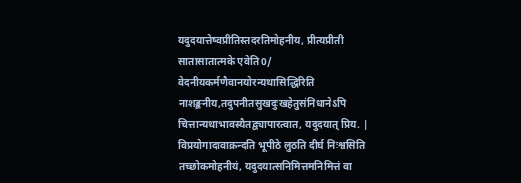यदुदयात्तेष्वप्रीतिस्तदरतिमोहनीय, प्रीत्यप्रीती सातासातात्मके एवेति 0/ वेदनीयकर्मणैवानयोरन्यथासिद्धिरिति नाशङ्कनीय,तदुपनीतसुखदुःखहेतुसंनिधानेऽपि चित्तान्यथाभावस्यैतद्व्यापारत्वात, यदुदयात् प्रिय. | विप्रयोगादावाक्रन्दति भूपीठे लुठति दीर्घ निःश्वसिति तच्छोकमोहनीयं, यदुदयात्सनिमित्तमनिमित्तं वा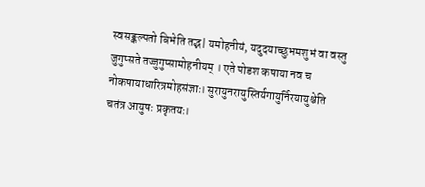स्वसङ्कल्पतो बिभेति तद्भ| यमोहनीयं, यदुदयाच्छुभमशुभं वा वस्तु जुगुप्सते तज्जुगुप्सामोहनीयम् । एते पोडश कषाया नव च नोकषायाधारित्रमोहसंज्ञाः। सुरायुनरायुस्तिर्यगायुर्निरयायुश्चेति चतंत्र आयुषः प्रकृतयः।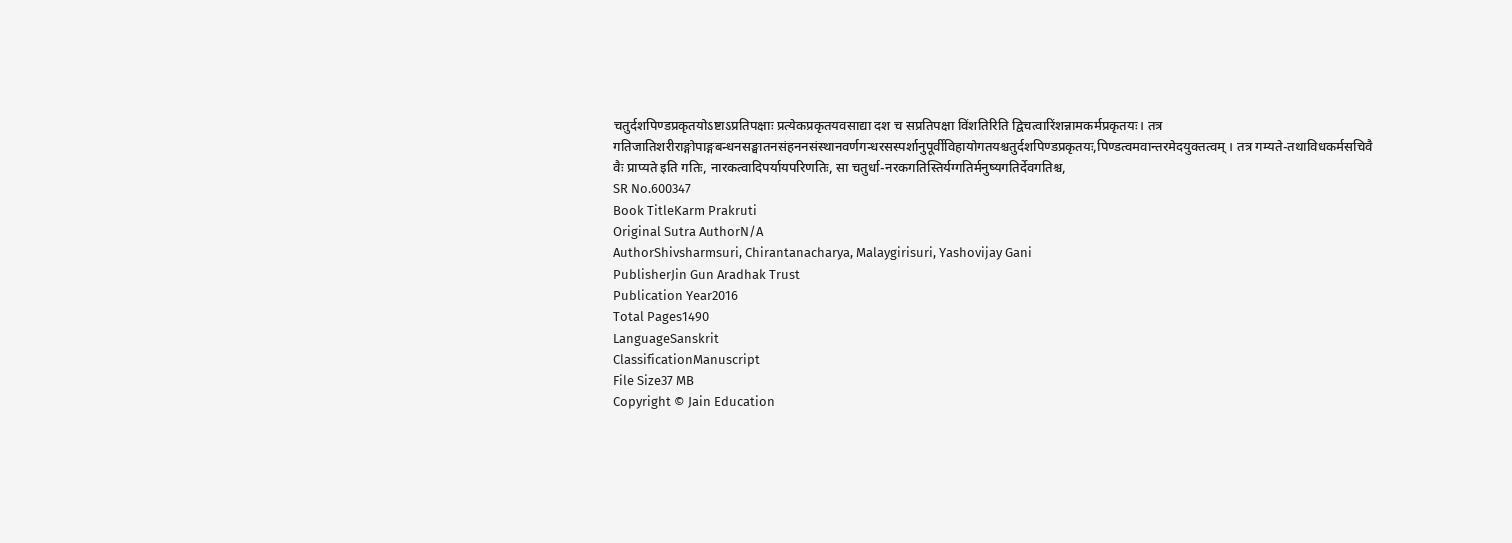चतुर्दशपिण्डप्रकृतयोऽष्टाऽप्रतिपक्षाः प्रत्येकप्रकृतयवसाद्या दश च सप्रतिपक्षा विंशतिरिति द्विचत्वारिंशन्नामकर्मप्रकृतयः। तत्र गतिजातिशरीराङ्गोपाङ्गबन्धनसङ्घातनसंहननसंस्थानवर्णगन्धरसस्पर्शानुपूर्वीविहायोगतयश्चतुर्दशपिण्डप्रकृतयः,पिण्डत्वमवान्तरमेदयुक्तत्वम् । तत्र गम्यते-तथाविधकर्मसचिवै वैः प्राप्यते इति गतिः, नारकत्वादिपर्यायपरिणतिः, सा चतुर्धा-नरकगतिस्तिर्यग्गतिर्मनुष्यगतिर्देवगतिश्च,
SR No.600347
Book TitleKarm Prakruti
Original Sutra AuthorN/A
AuthorShivsharmsuri, Chirantanacharya, Malaygirisuri, Yashovijay Gani
PublisherJin Gun Aradhak Trust
Publication Year2016
Total Pages1490
LanguageSanskrit
ClassificationManuscript
File Size37 MB
Copyright © Jain Education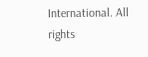International. All rights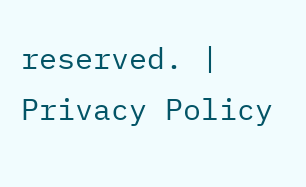reserved. | Privacy Policy